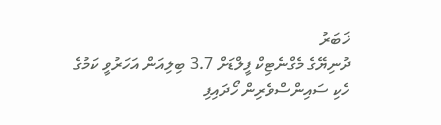ޚަބަރު
ދުނިޔޭގެ މެގްނެޓިކް ފީލްޑަށް 3.7 ބިލިއަން އަހަރުވީ ކަމުގެ ހެކި ސައިންސްވެރިން ހޯދައިފި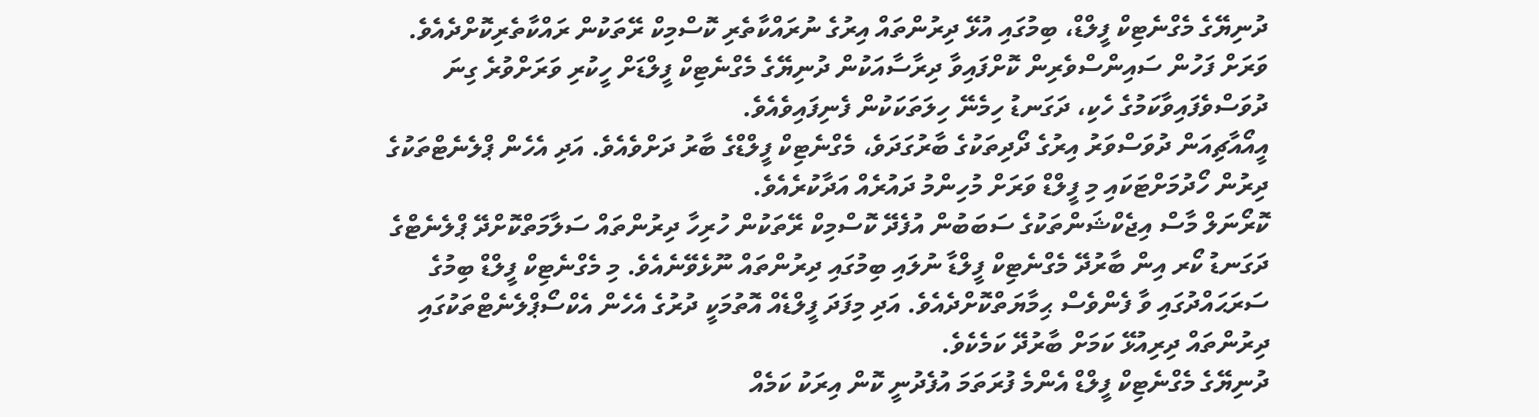ދުނިޔޭގެ މެގްނެޓިކް ފީލްޑް، ބިމުގައި އުޅޭ ދިރުންތައް އިރުގެ ނުރައްކާތެރި ކޮސްމިކް ރޭތަކުން ރައްކާތެރިކޮށްދެއެވެ.
ވަރަށް ފަހުން ސައިންސްވެރިން ކޮށްފައިވާ ދިރާސާއަކުން ދުނިޔޭގެ މެގްނެޓިކް ފީލްޑަށް ހީކުރި ވަރަށްވުރެ ގިނަ ދުވަސްވެފައިވާކަމުގެ ހެކި، ދަގަނޑު ހިމެނޭ ހިލަތަކަކުން ފެނިފައިވެއެވެ.
އީއޯއާޗިއަން ދުވަސްވަރު އިރުގެ ދޯދިތަކުގެ ބާރުގަދަވެ، މެގްނެޓިކް ފީލްޑްގެ ބާރު ދަށްވެއެވެ. އަދި އެހެން ޕްލެނެޓްތަކުގެ ދިރުން ހޯދުމަށްޓަކައި މި ފީލްޑް ވަރަށް މުހިންމު ދައުރެއް އަދާކުރެއެވެ.
ކޮރޯނަލް މާސް އިޖެކްޝަންތަކުގެ ސަބަބުން އުފެދޭ ކޮސްމިކް ރޭތަކުން ހުރިހާ ދިރުންތައް ސަލާމަތްކޮށްދޭ ޕްލެނެޓްގެ ދަގަނޑު ކޯރ އިން ބާރުދޭ މެގްނެޓިކް ފީލްޑާ ނުލައި ބިމުގައި ދިރުންތައް ނޫޅެވޭނެއެވެ. މި މެގްނެޓިކް ފީލްޑް ބިމުގެ ސަރަޙައްދުގައި ވާ ފެންވެސް ޙިމާޔަތްކޮށްދެއެވެ. އަދި މިފަދަ ފީލްޑެއް އޮތުމަކީ ދުރުގެ އެހެން އެކްސޯޕްލެނެޓްތަކުގައި ދިރުންތައް ދިރިއުޅޭ ކަމަށް ބާރުދޭ ކަމެކެވެ.
ދުނިޔޭގެ މެގްނެޓިކް ފީލްޑް އެންމެ ފުރަތަމަ އުފެދުނީ ކޮން އިރަކު ކަމެއް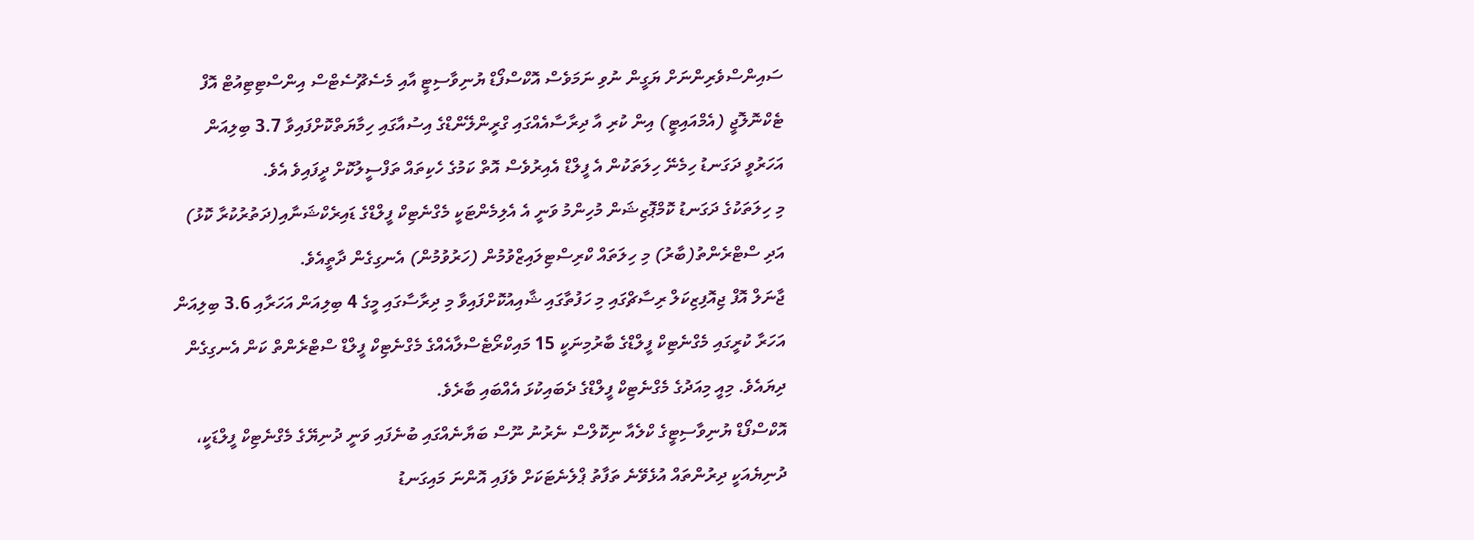ސައިންސްވެރިންނަށް ޔަގީން ނުވި ނަމަވެސް އޮކްސްފޯޑް ޔުނިވާސިޓީ އާއި މެސެޗޫސެޓްސް އިންސްޓިޓިއުޓް އޮފް ޓެކްނޮލޮޖީ (އެމްއައިޓީ) އިން ކުރި އާ ދިރާސާއެއްގައި ގްރީންލޭންޑްގެ އިސުއާގައި ހިމާޔަތްކޮށްފައިވާ 3.7 ބިލިއަން އަހަރުވީ ދަގަނޑު ހިމެނޭ ހިލަތަކުން އެ ފީލްޑް އެއިރުވެސް އޮތް ކަމުގެ ހެކިތައް ތަފްސީލުކޮށް ދީފައިވެ އެވެ.
މި ހިލަތަކުގެ ދަގަނޑު ކޮމްޕޮޒިޝަން މުހިންމު ވަނީ އެ އެލިމެންޓަކީ މެގްނެޓިކް ފީލްޑްގެ ޑައިރެކްޝަނާއި(ދަތުރުކުރާ ކޮޅު) އަދި ސްޓްރެންތު(ބާރު) މި ހިލަތައް ކްރިސްޓިލައިޒްވުމުން (ހަރުވުމުން) އެނގިގެން ދާތީއެވެ.
ޖާނަލް އޮފް ޖިއޮފިޒިކަލް ރިސާޗްގައި މި ހަފުތާގައި ޝާއިއުކޮށްފައިވާ މި ދިރާސާގައި މީގެ 4 ބިލިއަން އަހަރާއި 3.6 ބިލިއަން އަހަރާ ކުރީގައި މެގްނެޓިކް ފީލްޑްގެ ބާރުމިނަކީ 15 މައިކްރޯޓެސްލާއެއްގެ މެގްނެޓިކް ފީލްޑް ސްޓްރެންތް ކަން އެނގިގެން ދިޔައެވެ. މިއީ މިއަދުގެ މެގްނެޓިކް ފީލްޑްގެ ދެބައިކުޅަ އެއްބައި ބާރެވެ.
އޮކްސްފޯޑް ޔުނިވާސިޓީގެ ކްލެއާ ނިކޮލްސް ނެރުނު ނޫސް ބަޔާނެއްގައި ބުނެފައި ވަނީ ދުނިޔޭގެ މެގްނެޓިކް ފީލްޑަކީ، ދުނިޔެއަކީ ދިރުންތައް އުޅެވޭނެ ތަފާތު ޕްލެނެޓަކަށް ވެފައި އޮންނަ މައިގަނޑު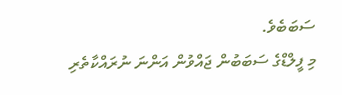ސަބަބެވެ.
މި ފީލްޑްގެ ސަބަބުން ޖައްވުން އަންނަ ނުރައްކާތެރި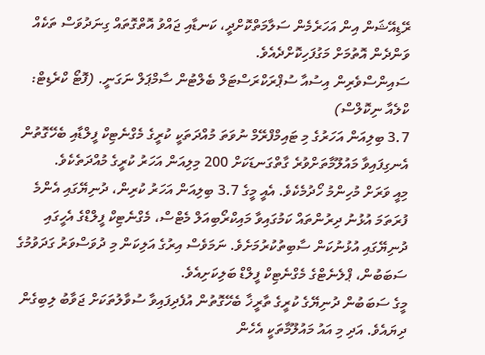ރޭޑިއޭޝަން އިން އަހަރެމެން ސަލާމަތްކޮށްދީ، ކަނޑާއި ޖައްވު އޮތްގޮތައް ގިނަދުވަސް ތަކެއް ވަންދެން އޮތުމަށް މަގުފަހިކޮށްދެއެވެ.
ސައިންސްވެރިން އިސުއާ ސުޕްރަކްރަސްޓަލް ބެލްޓުން ސާމްޕަލް ނަގަނީ. (ފޮޓޯ ކްރެޑިޓް: ކްލެއާ ނިކޮލްސް)
3.7 ބިލިއަން އަހަރުގެ މި ޓައިމްފްރޭމް ނުވަތަ މުއްދަތަކީ ކުރީގެ މެގްނެޓިކް ފީލްޑާއި ބެހޭގޮތުން އެނގިފައިވާ މައުލޫމާތަށްވުރެ ގާތްގަނޑަކަށް 200 މިލިއަން އަހަރު ކުރީގެ މުއްދަތެކެވެ.
މިއީ ވަރަށް މުހިންމު ހޯދުމެކެވެ. އެއީ މީގެ 3.7 ބިލިއަން އަހަރު ކުރިން، ދުނިޔޭގައި އެންމެ ފުރަތަމަ އުޅުނު ދިރުންތައް ކަމުގައިވާ މައިކްރޯބިއަލް މެޓްސް، މެގްނެޓިކް ފީލްޑްގެ އެހީގައި ދުނިޔޭގައި އުޅުނުކަން ސާބިތުކުރުމަށެވެ. ނަމަވެސް އިރުގެ އަލިކަން މި ދުވަސްވަރު ގަދަވުމުގެ ސަބަބުން، ޕްލެނެޓްގެ މެގްނެޓިކް ފީލްޑް ބަލިކަށިއެވެ.
މީގެ ސަބަބުން ދުނިޔޭގެ ކުރީގެ ތާރީޚާ ބެހޭގޮތުން އުފެދިފައިވާ ސުވާލުތަކަށް ޖަވާބު ލިބިގެން ދިޔައެވެ. އަދި މި އައު މައުލޫމާތަކީ އެހެން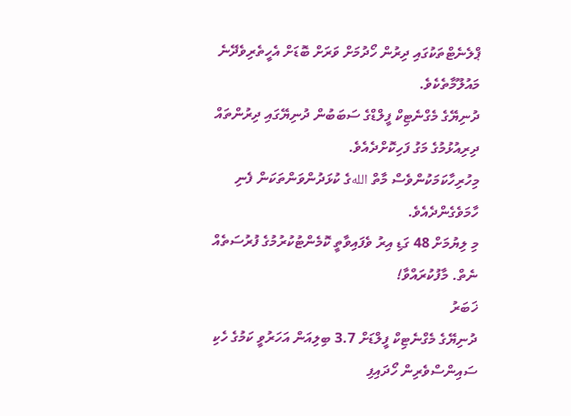ޕްލެނެޓްތަކުގައި ދިރުން ހޯދުމަށް ވަރަށް ބޮޑަށް އެހީތެރިވެދޭނެ މައުލޫމާތެކެވެ.
ދުނިޔޭގެ މެގްނެޓިކް ފީލްޑްގެ ސަބަބުން ދުނިޔޭގައި ދިރުންތައް ދިރިއުޅުމުގެ މަގު ފަހިކޮށްދެއެވެ.
މިހުރިހާކަމަކުންވެސް މާތް اللهގެ ކުޅަދުންވަންތަކަން ފެނި ހާމަވެގެންދެއެވެ.
މި ލިޔުމަށް 48 ގަޑި އިރު ވެފައިވާތީ ކޮމެންޓުކުރުމުގެ ފުރުސަތެއް ނެތް. މާފުކުރައްވާ!
ޚަބަރު
ދުނިޔޭގެ މެގްނެޓިކް ފީލްޑަށް 3.7 ބިލިއަން އަހަރުވީ ކަމުގެ ހެކި ސައިންސްވެރިން ހޯދައިފި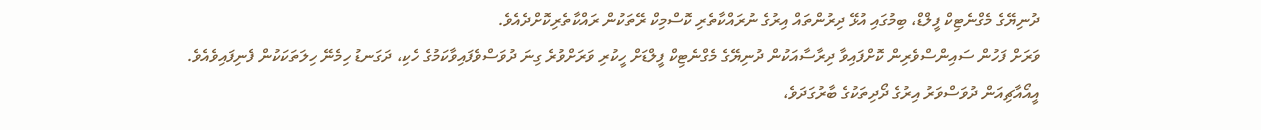ދުނިޔޭގެ މެގްނެޓިކް ފީލްޑް، ބިމުގައި އުޅޭ ދިރުންތައް އިރުގެ ނުރައްކާތެރި ކޮސްމިކް ރޭތަކުން ރައްކާތެރިކޮށްދެއެވެ.
ވަރަށް ފަހުން ސައިންސްވެރިން ކޮށްފައިވާ ދިރާސާއަކުން ދުނިޔޭގެ މެގްނެޓިކް ފީލްޑަށް ހީކުރި ވަރަށްވުރެ ގިނަ ދުވަސްވެފައިވާކަމުގެ ހެކި، ދަގަނޑު ހިމެނޭ ހިލަތަކަކުން ފެނިފައިވެއެވެ.
އީއޯއާޗިއަން ދުވަސްވަރު އިރުގެ ދޯދިތަކުގެ ބާރުގަދަވެ،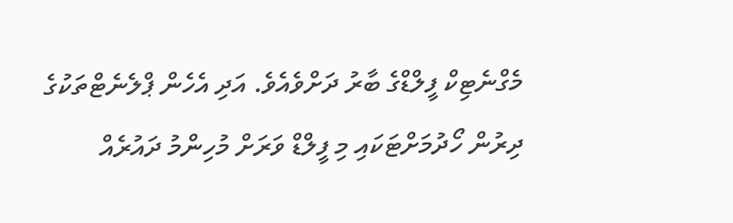މެގްނެޓިކް ފީލްޑްގެ ބާރު ދަށްވެއެވެ. އަދި އެހެން ޕްލެނެޓްތަކުގެ ދިރުން ހޯދުމަށްޓަކައި މި ފީލްޑް ވަރަށް މުހިންމު ދައުރެއް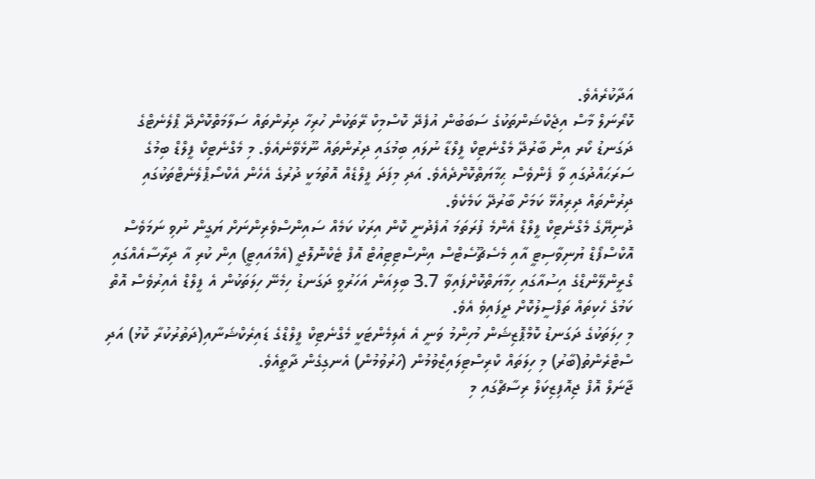އަދާކުރެއެވެ.
ކޮރޯނަލް މާސް އިޖެކްޝަންތަކުގެ ސަބަބުން އުފެދޭ ކޮސްމިކް ރޭތަކުން ހުރިހާ ދިރުންތައް ސަލާމަތްކޮށްދޭ ޕްލެނެޓްގެ ދަގަނޑު ކޯރ އިން ބާރުދޭ މެގްނެޓިކް ފީލްޑާ ނުލައި ބިމުގައި ދިރުންތައް ނޫޅެވޭނެއެވެ. މި މެގްނެޓިކް ފީލްޑް ބިމުގެ ސަރަޙައްދުގައި ވާ ފެންވެސް ޙިމާޔަތްކޮށްދެއެވެ. އަދި މިފަދަ ފީލްޑެއް އޮތުމަކީ ދުރުގެ އެހެން އެކްސޯޕްލެނެޓްތަކުގައި ދިރުންތައް ދިރިއުޅޭ ކަމަށް ބާރުދޭ ކަމެކެވެ.
ދުނިޔޭގެ މެގްނެޓިކް ފީލްޑް އެންމެ ފުރަތަމަ އުފެދުނީ ކޮން އިރަކު ކަމެއް ސައިންސްވެރިންނަށް ޔަގީން ނުވި ނަމަވެސް އޮކްސްފޯޑް ޔުނިވާސިޓީ އާއި މެސެޗޫސެޓްސް އިންސްޓިޓިއުޓް އޮފް ޓެކްނޮލޮޖީ (އެމްއައިޓީ) އިން ކުރި އާ ދިރާސާއެއްގައި ގްރީންލޭންޑްގެ އިސުއާގައި ހިމާޔަތްކޮށްފައިވާ 3.7 ބިލިއަން އަހަރުވީ ދަގަނޑު ހިމެނޭ ހިލަތަކުން އެ ފީލްޑް އެއިރުވެސް އޮތް ކަމުގެ ހެކިތައް ތަފްސީލުކޮށް ދީފައިވެ އެވެ.
މި ހިލަތަކުގެ ދަގަނޑު ކޮމްޕޮޒިޝަން މުހިންމު ވަނީ އެ އެލިމެންޓަކީ މެގްނެޓިކް ފީލްޑްގެ ޑައިރެކްޝަނާއި(ދަތުރުކުރާ ކޮޅު) އަދި ސްޓްރެންތު(ބާރު) މި ހިލަތައް ކްރިސްޓިލައިޒްވުމުން (ހަރުވުމުން) އެނގިގެން ދާތީއެވެ.
ޖާނަލް އޮފް ޖިއޮފިޒިކަލް ރިސާޗްގައި މި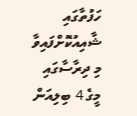ހަފުތާގައި ޝާއިއުކޮށްފައިވާ މި ދިރާސާގައި މީގެ 4 ބިލިއަން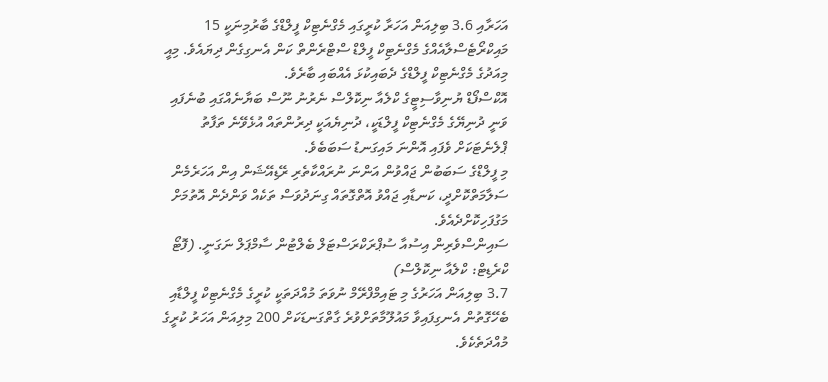އަހަރާއި 3.6 ބިލިއަން އަހަރާ ކުރީގައި މެގްނެޓިކް ފީލްޑްގެ ބާރުމިނަކީ 15 މައިކްރޯޓެސްލާއެއްގެ މެގްނެޓިކް ފީލްޑް ސްޓްރެންތް ކަން އެނގިގެން ދިޔައެވެ. މިއީ މިއަދުގެ މެގްނެޓިކް ފީލްޑްގެ ދެބައިކުޅަ އެއްބައި ބާރެވެ.
އޮކްސްފޯޑް ޔުނިވާސިޓީގެ ކްލެއާ ނިކޮލްސް ނެރުނު ނޫސް ބަޔާނެއްގައި ބުނެފައި ވަނީ ދުނިޔޭގެ މެގްނެޓިކް ފީލްޑަކީ، ދުނިޔެއަކީ ދިރުންތައް އުޅެވޭނެ ތަފާތު ޕްލެނެޓަކަށް ވެފައި އޮންނަ މައިގަނޑު ސަބަބެވެ.
މި ފީލްޑްގެ ސަބަބުން ޖައްވުން އަންނަ ނުރައްކާތެރި ރޭޑިއޭޝަން އިން އަހަރެމެން ސަލާމަތްކޮށްދީ، ކަނޑާއި ޖައްވު އޮތްގޮތައް ގިނަދުވަސް ތަކެއް ވަންދެން އޮތުމަށް މަގުފަހިކޮށްދެއެވެ.
ސައިންސްވެރިން އިސުއާ ސުޕްރަކްރަސްޓަލް ބެލްޓުން ސާމްޕަލް ނަގަނީ. (ފޮޓޯ ކްރެޑިޓް: ކްލެއާ ނިކޮލްސް)
3.7 ބިލިއަން އަހަރުގެ މި ޓައިމްފްރޭމް ނުވަތަ މުއްދަތަކީ ކުރީގެ މެގްނެޓިކް ފީލްޑާއި ބެހޭގޮތުން އެނގިފައިވާ މައުލޫމާތަށްވުރެ ގާތްގަނޑަކަށް 200 މިލިއަން އަހަރު ކުރީގެ މުއްދަތެކެވެ.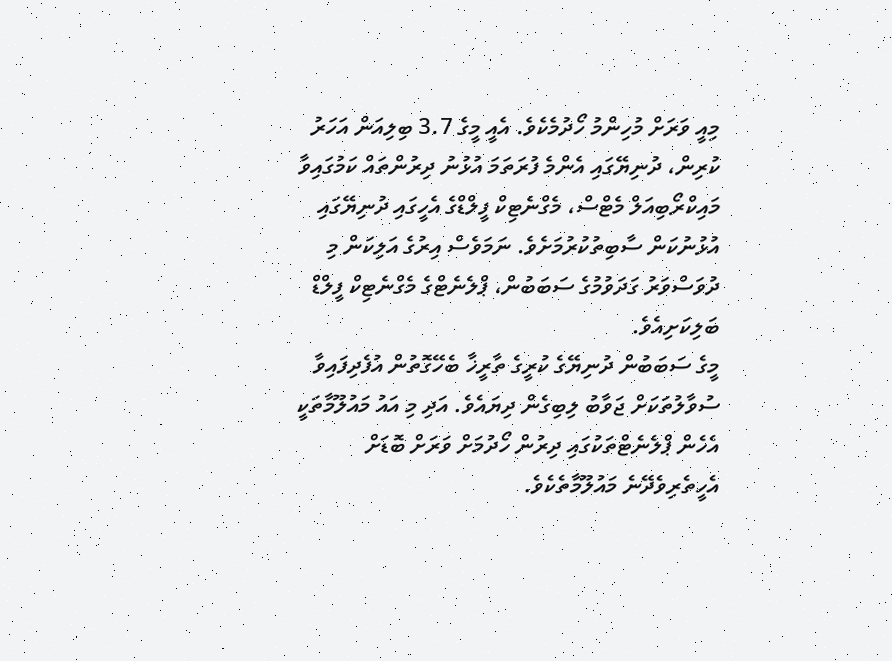މިއީ ވަރަށް މުހިންމު ހޯދުމެކެވެ. އެއީ މީގެ 3.7 ބިލިއަން އަހަރު ކުރިން، ދުނިޔޭގައި އެންމެ ފުރަތަމަ އުޅުނު ދިރުންތައް ކަމުގައިވާ މައިކްރޯބިއަލް މެޓްސް، މެގްނެޓިކް ފީލްޑްގެ އެހީގައި ދުނިޔޭގައި އުޅުނުކަން ސާބިތުކުރުމަށެވެ. ނަމަވެސް އިރުގެ އަލިކަން މި ދުވަސްވަރު ގަދަވުމުގެ ސަބަބުން، ޕްލެނެޓްގެ މެގްނެޓިކް ފީލްޑް ބަލިކަށިއެވެ.
މީގެ ސަބަބުން ދުނިޔޭގެ ކުރީގެ ތާރީޚާ ބެހޭގޮތުން އުފެދިފައިވާ ސުވާލުތަކަށް ޖަވާބު ލިބިގެން ދިޔައެވެ. އަދި މި އައު މައުލޫމާތަކީ އެހެން ޕްލެނެޓްތަކުގައި ދިރުން ހޯދުމަށް ވަރަށް ބޮޑަށް އެހީތެރިވެދޭނެ މައުލޫމާތެކެވެ.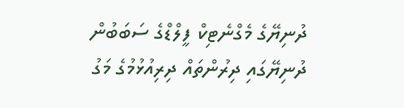ދުނިޔޭގެ މެގްނެޓިކް ފީލްޑްގެ ސަބަބުން ދުނިޔޭގައި ދިރުންތައް ދިރިއުޅުމުގެ މަގު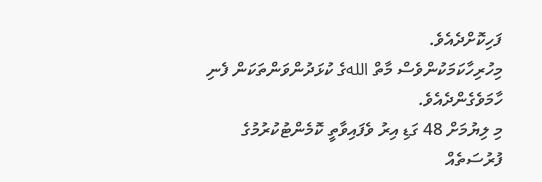ފަހިކޮށްދެއެވެ.
މިހުރިހާކަމަކުންވެސް މާތް اللهގެ ކުޅަދުންވަންތަކަން ފެނި ހާމަވެގެންދެއެވެ.
މި ލިޔުމަށް 48 ގަޑި އިރު ވެފައިވާތީ ކޮމެންޓުކުރުމުގެ ފުރުސަތެއް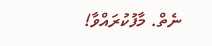ނެތް. މާފުކުރައްވާ!